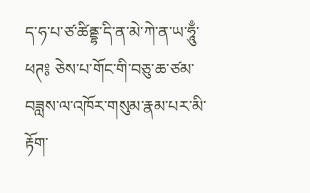ད་ཧ་པ་ཙ་ཚིནྡྷ་དི་ན་མེ་ཀེ་ན་ཡ་ཧཱུྃ་ཕཊ༔ ཅེས་པ་གོང་གི་བཅུ་ཆ་ཙམ་བཟླས་ལ་འཁོར་གསུམ་རྣམ་པར་མི་རྟོག་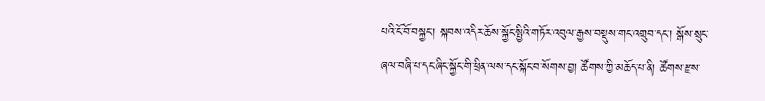པའི་ངོ་བོ་བསྐྱང་། སྐབས་འདིར་ཆོས་སྐྱོང་སྤྱིའི་གཏོར་འབུལ་རྒྱས་བསྡུས་གང་འགྲུབ་དང་། སྒོས་སྲུང་ཞལ་བཞི་པ་དང་ཞིང་སྐྱོང་གི་ཕྲིན་ལས་དང་སྐོང་བ་སོགས་བྱ། ཚོགས་ཀྱི་མཆོད་པ་ནི། ཚོགས་རྫས་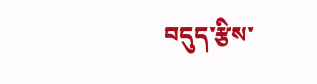བདུད་རྩིས་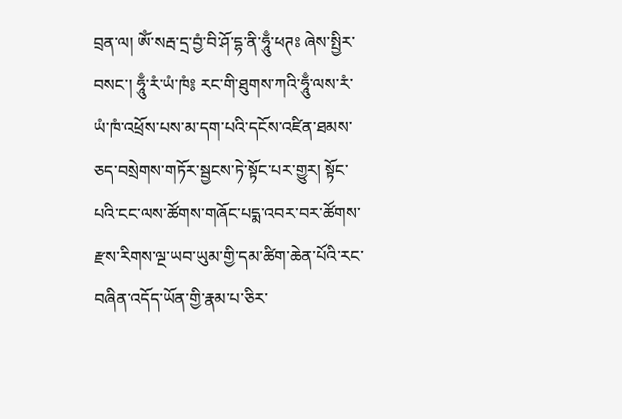བྲན་ལ། ཨོཾ་སརྦ་དྲ་བྱཾ་བི་ཤོ་དྷ་ནི་ཧཱུྃ་ཕཊཿ ཞེས་སྤྱིར་བསང་། ཧཱུྃ་རཾ་ཡཾ་ཁཾ༔ རང་གི་ཐུགས་ཀའི་ཧཱུྃ་ལས་རཾ་ཡཾ་ཁཾ་འཕྲོས་པས་མ་དག་པའི་དངོས་འཛིན་ཐམས་ཅད་བསྲེགས་གཏོར་སྦྱངས་ཏེ་སྟོང་པར་གྱུར། སྟོང་པའི་ངང་ལས་ཚོགས་གཞོང་པདྨ་འབར་བར་ཚོགས་རྫས་རིགས་ལྔ་ཡབ་ཡུམ་གྱི་དམ་ཚིག་ཆེན་པོའི་རང་བཞིན་འདོད་ཡོན་གྱི་རྣམ་པ་ཅིར་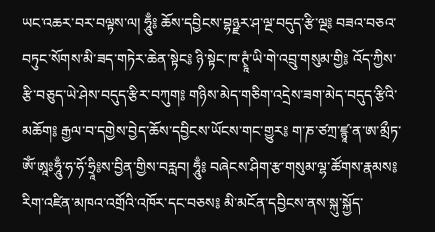ཡང་འཆར་བར་བལྟས་ལ། ཧཱུྃ༔ ཆོས་དབྱིངས་བྷཉྫར་ཤ་ལྔ་བདུད་རྩི་ལྔ༔ བཟའ་བཅའ་བཏུང་སོགས་མི་ཟད་གཏེར་ཆེན་སྟེང༔ ཉི་སྟེང་ཁ་ཊྭཱཾ་ཡི་གེ་འབྲུ་གསུམ་གྱི༔ འོད་ཀྱིས་རྩི་བཅུད་ཡེ་ཤེས་བདུད་རྩིར་བཀུག༔ གཉིས་མེད་གཅིག་འདྲེས་ཟག་མེད་བདུད་རྩིའི་མཆོག༔ རྒྱལ་བ་དགྱེས་བྱེད་ཆོས་དབྱིངས་ཡོངས་གང་གྱུར༔ ག་ཎ་ཙཀྲ་ཛྙཱ་ན་ཨ་མྲྀཏ་ཨོཾ་ཨཱཿཧཱུྃ་ཧ་ཧོ་ཧྲཱི༔ས་བྱིན་གྱིས་བརླབ། ཧཱུྃ༔ བཞེངས་ཤིག་རྩ་གསུམ་ལྷ་ཚོགས་རྣམས༔ རིག་འཛིན་མཁའ་འགྲོའི་འཁོར་དང་བཅས༔ མི་མངོན་དབྱིངས་ནས་སྐུ་སྐྱོད་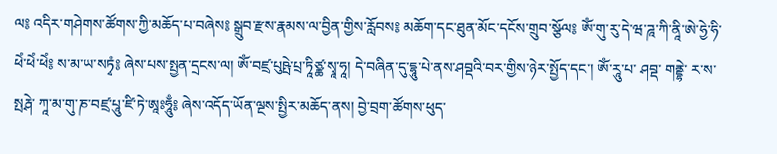ལ༔ འདིར་གཤེགས་ཚོགས་ཀྱི་མཆོད་པ་བཞེས༔ སྒྲུབ་རྫས་རྣམས་ལ་བྱིན་གྱིས་རློབས༔ མཆོག་དང་ཐུན་མོང་དངོས་གྲུབ་སྩོལ༔ ཨོཾ་གུ་རུ་དེ་ཝ་ཌཱ་ཀི་ནཱི་ཨེ་ཧྱེ་ཧི་ཕེཾ་ཕེཾ་ཕེཾ༔ ས་མ་ཡ་སཏྭཾ༔ ཞེས་པས་སྤྱན་དྲངས་ལ། ཨོཾ་བཛྲ་པུཥྤེ་པྲ་ཏཱིཙྪ་སྭཱ་ཧཱ། དེ་བཞིན་དུ་དྷཱུ་པེ་ནས་ཤབྡའི་བར་གྱིས་ཉེར་སྤྱོད་དང་། ཨོཾ་རཱུ་པ་ ཤབྡ་ གནྡྷེ་ ར་ས་ སྤརྴེ་ ཀཱ་མ་གུ་ཎ་བཛྲ་པཱུ་ཛི་ཏེ་ཨཱཿཧཱུྃ༔ ཞེས་འདོད་ཡོན་ལྔས་སྤྱིར་མཆོད་ནས། བྱེ་བྲག་ཚོགས་ཕུད་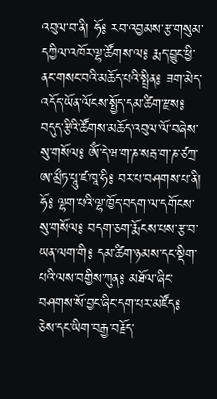འབུལ་བ་ནི། ཧོ༔ རབ་འབྱམས་རྩ་གསུམ་དཀྱིལ་འཁོར་ལྷ་ཚོགས་ལ༔ རྨད་བྱུང་ཕྱི་ནང་གསང་བའི་མཆོད་པའི་སྤྲིན༔ ཟག་མེད་འདོད་ཡོན་ལོངས་སྤྱོད་དམ་ཚིག་རྫས༔ བདུད་རྩིའི་ཚོགས་མཆོད་འབུལ་ལོ་བཞེས་སུ་གསོལ༔ ཨོཾ་དེ་ཝ་ག་ཎ་སརྦ་ག་ཎ་ཙཀྲ་ཨ་མྲྀཏ་པཱུ་ཛ་ཁཱ་ཧི༔ བར་པ་བཤགས་པ་ནི། ཧོ༔ ལྷག་པའི་ལྷ་ཁྱོད་བདག་ལ་དགོངས་སུ་གསོལ༔ བདག་ཅག་རྨོངས་པས་རྩ་བ་ཡན་ལག་གི༔ དམ་ཚིག་ཉམས་དང་སྡིག་པའི་ལས་བགྱིས་ཀུན༔ མཐོལ་ཞིང་བཤགས་སོ་བྱང་ཞིང་དག་པར་མཛོད༔ ཅེས་དང་ཡིག་བརྒྱ་བརྗོད་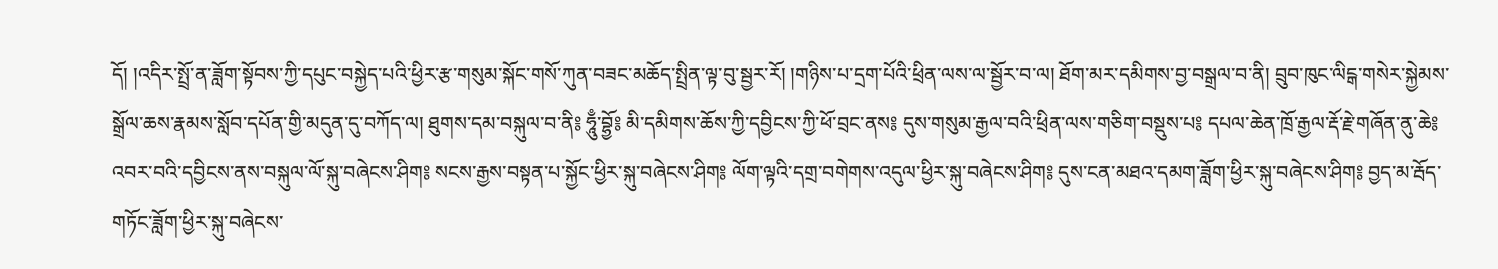དོ། །འདིར་སྤྲོ་ན་ཟློག་སྟོབས་ཀྱི་དཔུང་བསྐྱེད་པའི་ཕྱིར་རྩ་གསུམ་སྐོང་གསོ་ཀུན་བཟང་མཆོད་སྤྲིན་ལྟ་བུ་སྦྱར་རོ། །གཉིས་པ་དྲག་པོའི་ཕྲིན་ལས་ལ་སྦྱོར་བ་ལ། ཐོག་མར་དམིགས་བྱ་བསྒྲལ་བ་ནི། བྲུབ་ཁུང་ལིངྒ་གསེར་སྐྱེམས་སྒྲོལ་ཆས་རྣམས་སློབ་དཔོན་གྱི་མདུན་དུ་བཀོད་ལ། ཐུགས་དམ་བསྐུལ་བ་ནི༔ ཧཱུྃ་བྷྱོ༔ མི་དམིགས་ཆོས་ཀྱི་དབྱིངས་ཀྱི་ཕོ་བྲང་ནས༔ དུས་གསུམ་རྒྱལ་བའི་ཕྲིན་ལས་གཅིག་བསྡུས་པ༔ དཔལ་ཆེན་ཁྲོ་རྒྱལ་རྡོ་རྗེ་གཞོན་ནུ་ཆེ༔ འབར་བའི་དབྱིངས་ནས་བསྐུལ་ལོ་སྐུ་བཞེངས་ཤིག༔ སངས་རྒྱས་བསྟན་པ་སྐྱོང་ཕྱིར་སྐུ་བཞེངས་ཤིག༔ ལོག་ལྟའི་དགྲ་བགེགས་འདུལ་ཕྱིར་སྐུ་བཞེངས་ཤིག༔ དུས་ངན་མཐའ་དམག་ཟློག་ཕྱིར་སྐུ་བཞེངས་ཤིག༔ བྱད་མ་རྦོད་གཏོང་ཟློག་ཕྱིར་སྐུ་བཞེངས་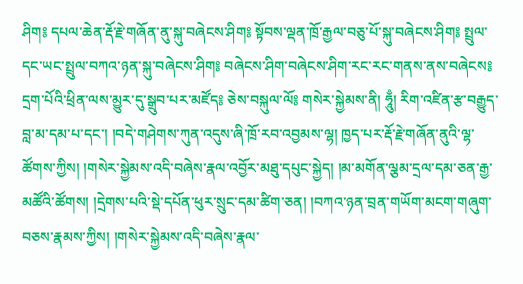ཤིག༔ དཔལ་ཆེན་རྡོ་རྗེ་གཞོན་ནུ་སྐུ་བཞེངས་ཤིག༔ སྟོབས་ལྡན་ཁྲོ་རྒྱལ་བཅུ་པོ་སྐུ་བཞེངས་ཤིག༔ སྤྲུལ་དང་ཡང་སྤྲུལ་བཀའ་ཉན་སྐུ་བཞེངས་ཤིག༔ བཞེངས་ཤིག་བཞེངས་ཤིག་རང་རང་གནས་ནས་བཞེངས༔ དྲག་པོའི་ཕྲིན་ལས་མྱུར་དུ་སྒྲུབ་པར་མཛོད༔ ཅེས་བསྐུལ་ལོ༔ གསེར་སྐྱེམས་ནི། ཧཱུྃ། རིག་འཛིན་རྩ་བརྒྱུད་བླ་མ་དམ་པ་དང་། །བདེ་གཤེགས་ཀུན་འདུས་ཞི་ཁྲོ་རབ་འབྱམས་ལྷ། ཁྱད་པར་རྡོ་རྗེ་གཞོན་ནུའི་ལྷ་ཚོགས་ཀྱིས། །གསེར་སྐྱེམས་འདི་བཞེས་རྣལ་འབྱོར་མཐུ་དཔུང་སྐྱེད། །མ་མགོན་ལྕམ་དྲལ་དམ་ཅན་རྒྱ་མཚོའི་ཚོགས། །དྲེགས་པའི་སྡེ་དཔོན་ཕུར་སྲུང་དམ་ཚིག་ཅན། །བཀའ་ཉན་བྲན་གཡོག་མངག་གཞུག་བཅས་རྣམས་ཀྱིས། །གསེར་སྐྱེམས་འདི་བཞེས་རྣལ་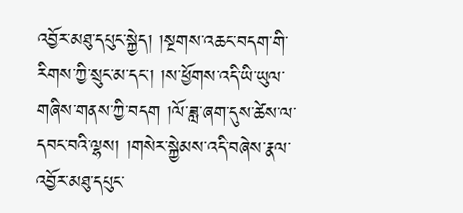འབྱོར་མཐུ་དཔུང་སྐྱེད། །སྔགས་འཆང་བདག་གི་རིགས་ཀྱི་སྲུང་མ་དང་། །ས་ཕྱོགས་འདི་ཡི་ཡུལ་གཞིས་གནས་ཀྱི་བདག །ལོ་ཟླ་ཞག་དུས་ཚེས་ལ་དབང་བའི་ལྷས། །གསེར་སྐྱེམས་འདི་བཞེས་རྣལ་འབྱོར་མཐུ་དཔུང་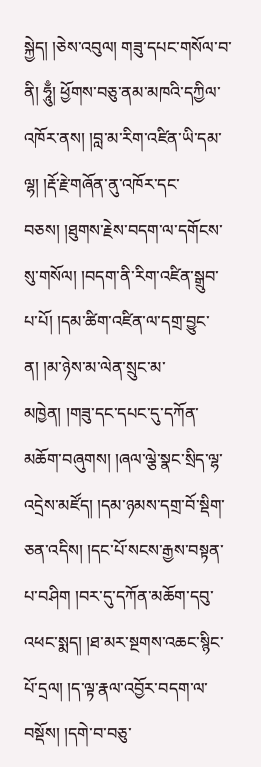སྐྱེད། །ཅེས་འབུལ། གཟུ་དཔང་གསོལ་བ་ནི། ཧཱུྃ། ཕྱོགས་བཅུ་ནམ་མཁའི་དཀྱིལ་འཁོར་ནས། །བླ་མ་རིག་འཛིན་ཡི་དམ་ལྷ། །རྡོ་རྗེ་གཞོན་ནུ་འཁོར་དང་བཅས། །ཐུགས་རྗེས་བདག་ལ་དགོངས་སུ་གསོལ། །བདག་ནི་རིག་འཛིན་སྒྲུབ་པ་པོ། །དམ་ཚིག་འཛིན་ལ་དགྲ་བྱུང་ན། །མ་ཉེས་མ་ལེན་སྲུང་མ་མཁྱེན། །གཟུ་དང་དཔང་དུ་དཀོན་མཆོག་བཞུགས། །ཞལ་ལྕེ་སྣང་སྲིད་ལྷ་འདྲེས་མཛོད། །དམ་ཉམས་དགྲ་བོ་སྡིག་ཅན་འདིས། །དང་པོ་སངས་རྒྱས་བསྟན་པ་བཤིག །བར་དུ་དཀོན་མཆོག་དབུ་འཕང་སྨད། །ཐ་མར་སྔགས་འཆང་སྙིང་པོ་དྲལ། །ད་ལྟ་རྣལ་འབྱོར་བདག་ལ་བསྡོས། །དགེ་བ་བཅུ་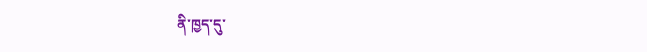ནི་ཁྱད་དུ་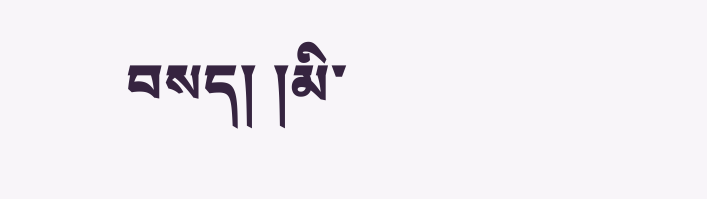བསད། །མི་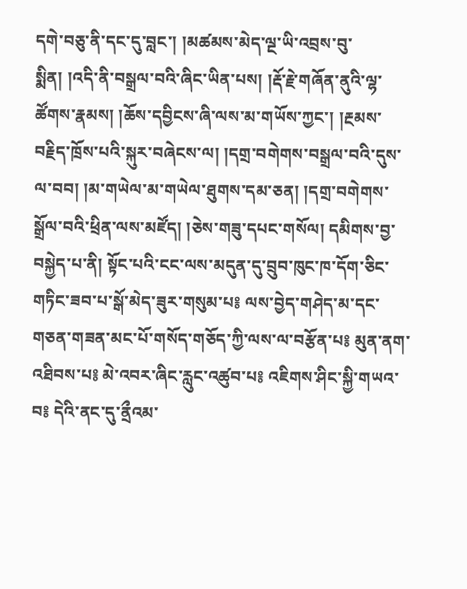དགེ་བཅུ་ནི་དང་དུ་བླང་། །མཚམས་མེད་ལྔ་ཡི་འབྲས་བུ་སྨིན། །འདི་ནི་བསྒྲལ་བའི་ཞིང་ཡིན་པས། །རྡོ་རྗེ་གཞོན་ནུའི་ལྷ་ཚོགས་རྣམས། །ཆོས་དབྱིངས་ཞི་ལས་མ་གཡོས་ཀྱང་། །རྔམས་བརྗིད་ཁྲོས་པའི་སྐུར་བཞེངས་ལ། །དགྲ་བགེགས་བསྒྲལ་བའི་དུས་ལ་བབ། །མ་གཡེལ་མ་གཡེལ་ཐུགས་དམ་ཅན། །དགྲ་བགེགས་སྒྲོལ་བའི་ཕྲིན་ལས་མཛོད། །ཅེས་གཟུ་དཔང་གསོལ། དམིགས་བྱ་བསྐྱེད་པ་ནི། སྟོང་པའི་ངང་ལས་མདུན་དུ་བྲུབ་ཁུང་ཁ་དོག་ཅིང་གཏིང་ཟབ་པ་སྒོ་མེད་ཟུར་གསུམ་པ༔ ལས་བྱེད་གཤེད་མ་དང་གཅན་གཟན་མང་པོ་གསོད་གཅོད་ཀྱི་ལས་ལ་བརྩོན་པ༔ མུན་ནག་འཐིབས་པ༔ མེ་འབར་ཞིང་རླུང་འཚུབ་པ༔ འཇིགས་ཤིང་སྐྱི་གཡའ་བ༔ དེའི་ནང་དུ་ནྲྀའམ་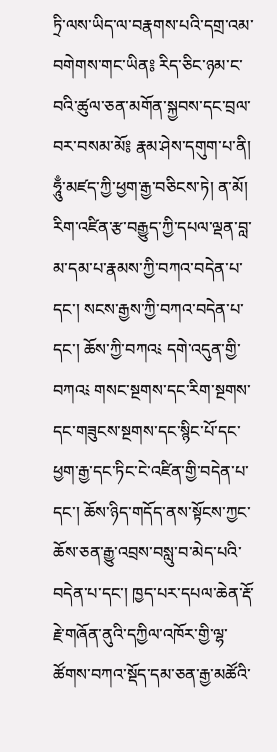ཏྲི་ལས་ཡིད་ལ་བརྣགས་པའི་དགྲ་འམ་བགེགས་གང་ཡིན༔ རིད་ཅིང་ཉམ་ང་བའི་ཚུལ་ཅན་མགོན་སྐྱབས་དང་བྲལ་བར་བསམ་མོ༔ རྣམ་ཤེས་དགུག་པ་ནི། ཧཱུྃ་མཛད་ཀྱི་ཕྱག་རྒྱ་བཅིངས་ཏེ། ན་མོ། རིག་འཛིན་རྩ་བརྒྱུད་ཀྱི་དཔལ་ལྡན་བླ་མ་དམ་པ་རྣམས་ཀྱི་བཀའ་བདེན་པ་དང་། སངས་རྒྱས་ཀྱི་བཀའ་བདེན་པ་དང་། ཆོས་ཀྱི་བཀའ༴ དགེ་འདུན་གྱི་བཀའ༴ གསང་སྔགས་དང་རིག་སྔགས་དང་གཟུངས་སྔགས་དང་སྙིང་པོ་དང་ཕྱག་རྒྱ་དང་ཏིང་ངེ་འཛིན་གྱི་བདེན་པ་དང་། ཆོས་ཉིད་གདོད་ནས་སྟོངས་ཀྱང་ཆོས་ཅན་རྒྱུ་འབྲས་བསླུ་བ་མེད་པའི་བདེན་པ་དང་། ཁྱད་པར་དཔལ་ཆེན་རྡོ་རྗེ་གཞོན་ནུའི་དཀྱིལ་འཁོར་གྱི་ལྷ་ཚོགས་བཀའ་སྡོད་དམ་ཅན་རྒྱ་མཚོའི་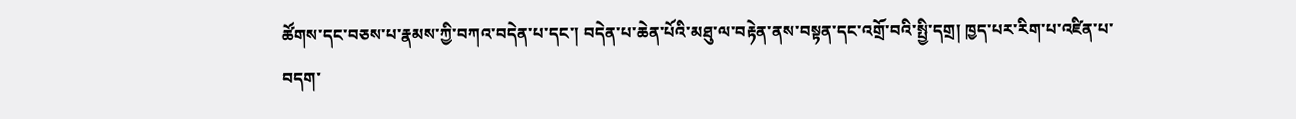ཚོགས་དང་བཅས་པ་རྣམས་ཀྱི་བཀའ་བདེན་པ་དང་། བདེན་པ་ཆེན་པོའི་མཐུ་ལ་བརྟེན་ནས་བསྟན་དང་འགྲོ་བའི་སྤྱི་དགྲ། ཁྱད་པར་རིག་པ་འཛིན་པ་བདག་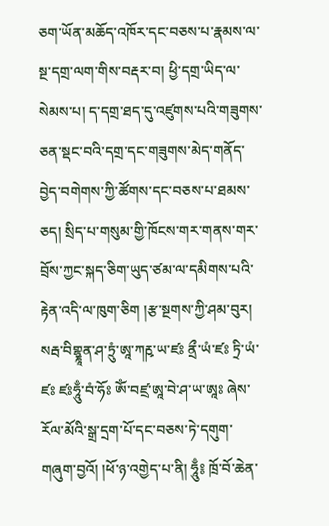ཅག་ཡོན་མཆོད་འཁོར་དང་བཅས་པ་རྣམས་ལ་སྔ་དགྲ་ལག་གིས་བརྡར་བ། ཕྱི་དགྲ་ཡིད་ལ་སེམས་པ། ད་དགྲ་ཐད་དུ་འཛུགས་པའི་གཟུགས་ཅན་སྡང་བའི་དགྲ་དང་གཟུགས་མེད་གནོད་བྱེད་བགེགས་ཀྱི་ཚོགས་དང་བཅས་པ་ཐམས་ཅད། སྲིད་པ་གསུམ་གྱི་ཁོངས་གར་གནས་གར་བྲོས་ཀྱང་སྐད་ཅིག་ཡུད་ཙམ་ལ་དམིགས་པའི་རྟེན་འདི་ལ་ཁུག་ཅིག །རྩ་སྔགས་ཀྱི་ཤམ་བུར། སརྦ་བིགྷྣཱན་ཤ་ཏྲུཾ་ཨཱ་ཀརྵ་ཡ་ཛཿ ནྲྀ་ཡཾ་ཛཿ ཏྲི་ཡཾ་ཛཿ ཛཿཧཱུྃ་བཾ་ཧོཿ ཨོཾ་བཛྲ་ཨཱ་བེ་ཤ་ཡ་ཨཱཿ ཞེས་རོལ་མོའི་སྒྲ་དྲག་པོ་དང་བཅས་ཏེ་དགུག་གཞུག་བྱའོ། །ཕོ་ཉ་འགྱེད་པ་ནི། ཧཱུྃ༔ ཁྲོ་བོ་ཆེན་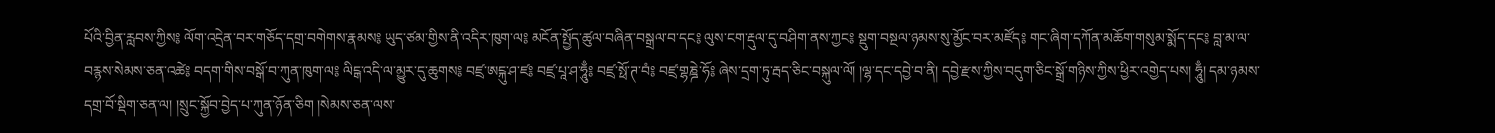པོའི་བྱིན་རླབས་ཀྱིས༔ ལོག་འདྲེན་བར་གཅོད་དགྲ་བགེགས་རྣམས༔ ཡུད་ཙམ་གྱིས་ནི་འདིར་ཁུག་ལ༔ མངོན་སྤྱོད་ཚུལ་བཞིན་བསྒྲལ་བ་དང༔ ལུས་ངག་རྡུལ་དུ་བཤིག་ནས་ཀྱང༔ སྡུག་བསྔལ་ཉམས་སུ་མྱོང་བར་མཛོད༔ གང་ཞིག་དཀོན་མཆོག་གསུམ་སྨོད་དང༔ བླ་མ་ལ་བརྙས་སེམས་ཅན་འཚེ༔ བདག་གིས་བསྒོ་བ་ཀུན་ཁུག་ལ༔ ལིངྒ་འདི་ལ་མྱུར་དུ་ཆུགས༔ བཛྲ་ཨངྐུ་ཤ་ཛ༔ བཛྲ་པཱ་ཤ་ཧཱུྃ༔ བཛྲ་སྥོ་ཊ་བཾ༔ བཛྲ་གྷཎྜེ་ཧོ༔ ཞེས་དྲག་ཏུ་རྦད་ཅིང་བསྐུལ་ལོ། །ལྷ་དང་དབྱེ་བ་ནི། དབྱེ་རྫས་ཀྱིས་བདུག་ཅིང་སྒྲོ་གཉིས་ཀྱིས་ཕྱིར་འགྱེད་པས། ཧཱུྃ། དམ་ཉམས་དགྲ་བོ་སྡིག་ཅན་ལ། །སྲུང་སྐྱོབ་བྱེད་པ་ཀུན་ཉོན་ཅིག །སེམས་ཅན་ལས་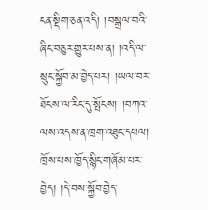ངན་སྡིག་ཅན་འདི། །བསྒྲལ་བའི་ཞིང་བཅུར་གྱུར་པས་ན། །འདི་ལ་སྲུང་སྐྱོབ་མ་བྱེད་པར། །ཡལ་བར་ཐོངས་ལ་རིང་དུ་སྤོངས། །བཀའ་ལས་འདས་ན་ཁྲག་འཐུང་དཔལ། ཁྲོས་པས་ཁྱོད་སྙིང་གཞོམ་པར་བྱེད། །དེ་བས་སྐྱོབ་བྱེད་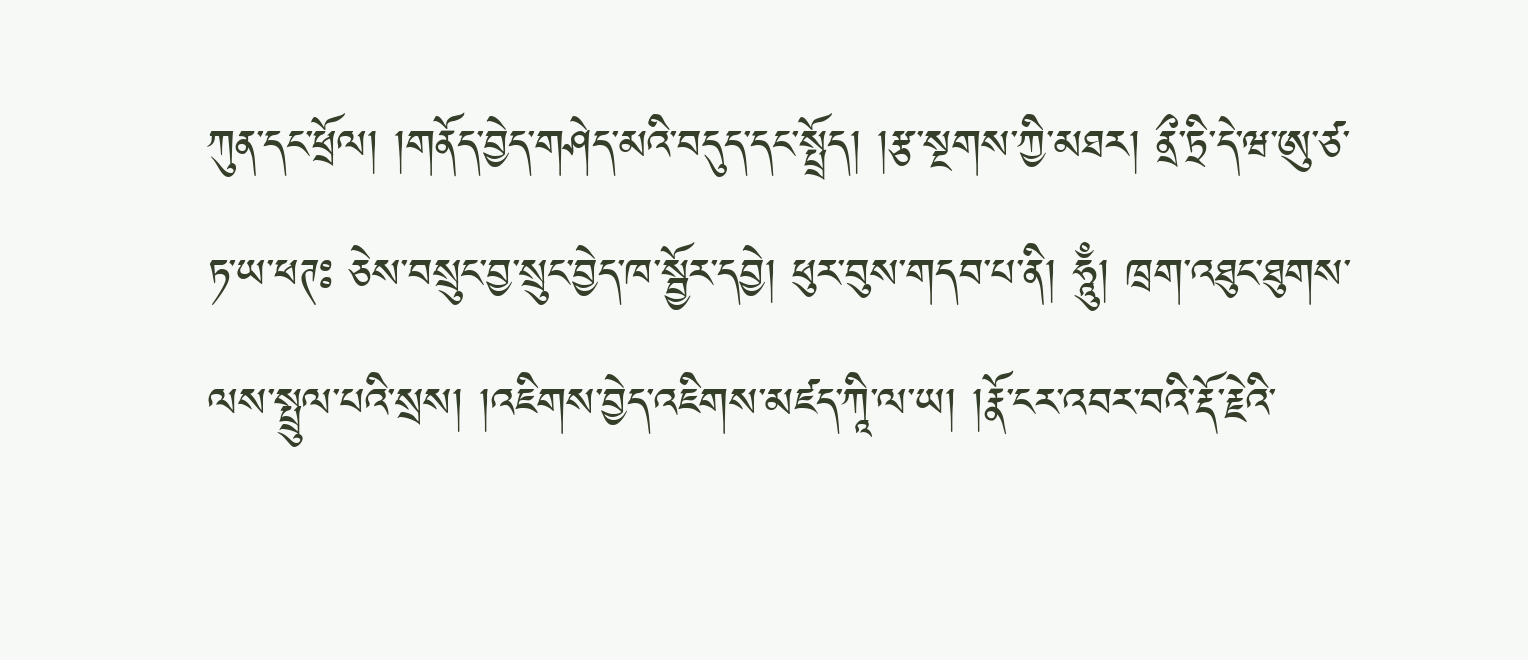ཀུན་དང་ཕྲོལ། །གནོད་བྱེད་གཤེད་མའི་བདུད་དང་སྤྲོད། །རྩ་སྔགས་ཀྱི་མཐར། ནྲྀ་ཏྲི་དེ་ཝ་ཨུ་ཙ་ཏ་ཡ་ཕཊཿ ཅེས་བསྲུང་བྱ་སྲུང་བྱེད་ཁ་སྦྱོར་དབྱེ། ཕུར་བུས་གདབ་པ་ནི། ཧཱུྃ། ཁྲག་འཐུང་ཐུགས་ལས་སྤྲུལ་པའི་སྲས། །འཇིགས་བྱེད་འཇིགས་མཛད་ཀཱི་ལ་ཡ། །རྣོ་ངར་འབར་བའི་རྡོ་རྗེའི་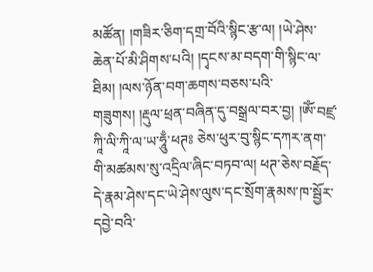མཚོན། །གཟིར་ཅིག་དགྲ་བོའི་སྙིང་རྩ་ལ། །ཡེ་ཤེས་ཆེན་པོ་མི་ཤིགས་པའི། །དྭངས་མ་བདག་གི་སྙིང་ལ་ཐིམ། །ལས་ཉོན་བག་ཆགས་བཅས་པའི་གཟུགས། །རྡུལ་ཕྲན་བཞིན་དུ་བསྒྲལ་བར་བྱ། །ཨོཾ་བཛྲ་ཀཱི་ལི་ཀཱི་ལ་ཡ་ཧཱུྃ་ཕཊཿ ཅེས་ཕུར་བུ་སྙིང་དཀར་ནག་གི་མཚམས་སུ་འདྲིལ་ཞིང་བཏབ་ལ། ཕཊ་ཅེས་བརྗོད་དེ་རྣམ་ཤེས་དང་ཡེ་ཤེས་ལུས་དང་སྲོག་རྣམས་ཁ་སྦྱོར་དབྱེ་བའི་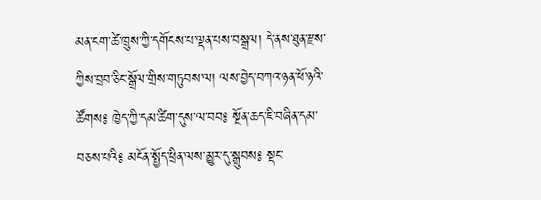མན་ངག་ཚེ་ཁྲུས་ཀྱི་དགོངས་པ་ལྡན་པས་བསྒྲལ། དེ་ནས་ཐུན་རྫས་ཀྱིས་བྲབ་ཅིང་སྒྲོལ་གྲིས་གཏུབས་ལ། ལས་བྱེད་བཀའ་ཉན་ཕོ་ཉའི་ཚོགས༔ ཁྱེད་ཀྱི་དམ་ཚིག་དུས་ལ་བབ༔ སྔོན་ཆད་ཇི་བཞིན་དམ་བཅས་པའི༔ མངོན་སྤྱོད་ཕྲིན་ལས་མྱུར་དུ་སྒྲུབས༔ སྡང་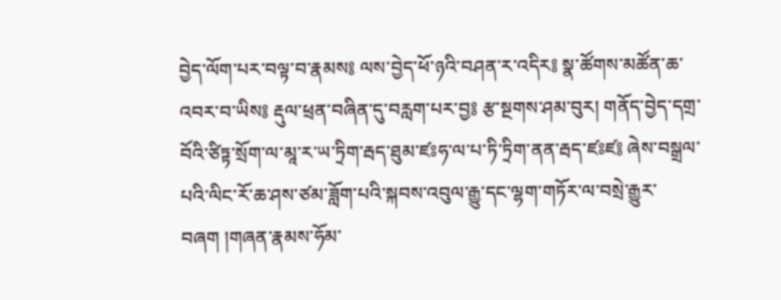བྱེད་ལོག་པར་བལྟ་བ་རྣམས༔ ལས་བྱེད་ཕོ་ཉའི་བཤན་ར་འདིར༔ སྣ་ཚོགས་མཚོན་ཆ་འབར་བ་ཡིས༔ རྡུལ་ཕྲན་བཞིན་དུ་བརླག་པར་བྱ༔ རྩ་སྔགས་ཤམ་བུར། གནོད་བྱེད་དགྲ་བོའི་ཙིཏྟ་སྲོག་ལ་མཱ་ར་ཡ་ཏྲིག་རྦད་ཐུམ་ཛཿཧ་ལ་པ་ཏི་ཏྲིག་ནན་རྦད་ཛཿཛ༔ ཞེས་བསྒྲལ་པའི་ལིང་རོ་ཆ་ཤས་ཙམ་ཟློག་པའི་སྐབས་འབུལ་རྒྱུ་དང་ལྷག་གཏོར་ལ་བསྲེ་རྒྱུར་བཞག །གཞན་རྣམས་ཧོམ་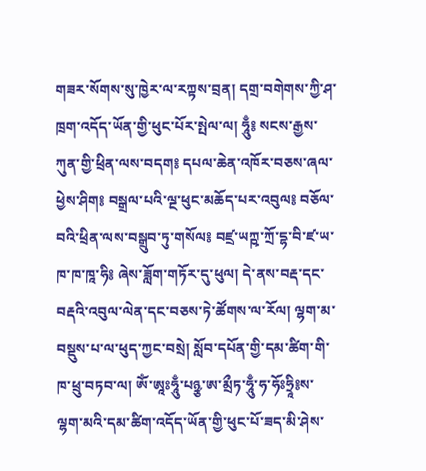གཟར་སོགས་སུ་ཁྱེར་ལ་རཀྟས་བྲན། དགྲ་བགེགས་ཀྱི་ཤ་ཁྲག་འདོད་ཡོན་གྱི་ཕུང་པོར་སྤེལ་ལ། ཧཱུྃ༔ སངས་རྒྱས་ཀུན་གྱི་ཕྲིན་ལས་བདག༔ དཔལ་ཆེན་འཁོར་བཅས་ཞལ་ཕྱེས་ཤིག༔ བསྒྲལ་པའི་ལྔ་ཕུང་མཆོད་པར་འབུལ༔ བཅོལ་བའི་ཕྲིན་ལས་བསྒྲུབ་ཏུ་གསོལ༔ བཛྲ་ཡཀྵ་ཀྲོ་དྷ་བི་ཛ་ཡ་ཁ་ཁ་ཁཱ་ཧི༔ ཞེས་ཟློག་གཏོར་དུ་ཕུལ། དེ་ནས་བརྡ་དང་བརྡའི་འབུལ་ལེན་དང་བཅས་ཏེ་ཚོགས་ལ་རོལ། ལྷག་མ་བསྡུས་པ་ལ་ཕུད་ཀྱང་བསྲེ། སློབ་དཔོན་གྱི་དམ་ཚིག་གི་ཁ་ཕྲུ་བཏབ་ལ། ཨོཾ་ཨཱཿཧཱུྃ་པཉྩ་ཨ་མྲྀཏ་ཧཱུྃ་ཧ་ཧོཿཧྲཱི༔ས་ལྷག་མའི་དམ་ཚིག་འདོད་ཡོན་གྱི་ཕུང་པོ་ཟད་མི་ཤེས་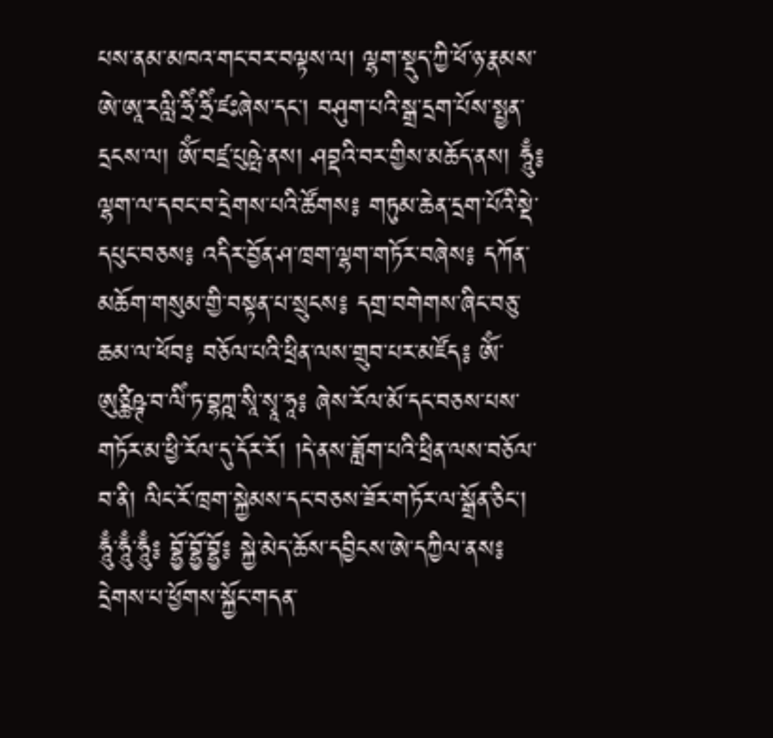པས་ནམ་མཁའ་གང་བར་བལྟས་ལ། ལྷག་སྡུད་ཀྱི་ཕོ་ཉ་རྣམས་ཨེ་ཨཱ་རལླི་ཧྲིཾ་ཧྲིཾ་ཛཿཞེས་དང་། བཤུག་པའི་སྒྲ་དྲག་པོས་སྤྱན་དྲངས་ལ། ཨོཾ་བཛྲ་པུཥྤེ་ནས། ཤབྡའི་བར་གྱིས་མཆོད་ནས། ཧཱུྃ༔ ལྷག་ལ་དབང་བ་དྲེགས་པའི་ཚོགས༔ གཏུམ་ཆེན་དྲག་པོའི་སྡེ་དཔུང་བཅས༔ འདིར་བྱོན་ཤ་ཁྲག་ལྷག་གཏོར་བཞེས༔ དཀོན་མཆོག་གསུམ་གྱི་བསྟན་པ་སྲུངས༔ དགྲ་བགེགས་ཞིང་བཅུ་ཆམ་ལ་ཕོབ༔ བཅོལ་པའི་ཕྲིན་ལས་གྲུབ་པར་མཛོད༔ ཨོཾ་ཨུཙྪིཥྚ་བ་ལིཾ་ཏ་བྷཀྵ་སཱི་སྭཱ་ཧཱ༔ ཞེས་རོལ་མོ་དང་བཅས་པས་གཏོར་མ་ཕྱི་རོལ་དུ་དོར་རོ། །དེ་ནས་ཟློག་པའི་ཕྲིན་ལས་བཅོལ་བ་ནི། ལིང་རོ་ཁྲག་སྐྱེམས་དང་བཅས་ཟོར་གཏོར་ལ་སྒྲོན་ཅིང་། ཧཱུྃ་ཧཱུྃ་ཧཱུྃ༔ བྷྱོ་བྷྱོ་བྷྱོ༔ སྐྱེ་མེད་ཆོས་དབྱིངས་ཨེ་དཀྱིལ་ནས༔ དྲེགས་པ་ཕྱོགས་སྐྱོང་གདན་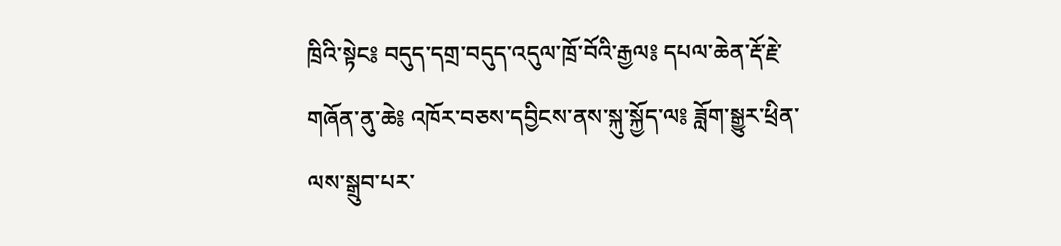ཁྲིའི་སྟེང༔ བདུད་དགྲ་བདུད་འདུལ་ཁྲོ་བོའི་རྒྱལ༔ དཔལ་ཆེན་རྡོ་རྗེ་གཞོན་ནུ་ཆེ༔ འཁོར་བཅས་དབྱིངས་ནས་སྐུ་སྐྱོད་ལ༔ ཟློག་སྒྱུར་ཕྲིན་ལས་སྒྲུབ་པར་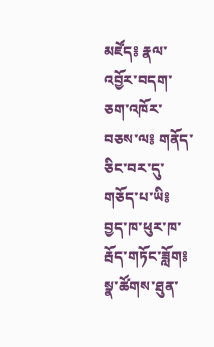མཛོད༔ རྣལ་འབྱོར་བདག་ཅག་འཁོར་བཅས་ལ༔ གནོད་ཅིང་བར་དུ་གཅོད་པ་ཡི༔ བྱད་ཁ་ཕུར་ཁ་རྦོད་གཏོང་ཟློག༔ སྣ་ཚོགས་ཐུན་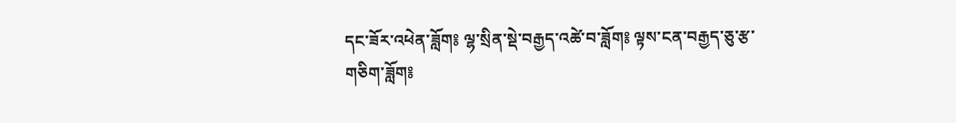དང་ཟོར་འཕེན་ཟློག༔ ལྷ་སྲིན་སྡེ་བརྒྱད་འཚེ་བ་ཟློག༔ ལྟས་ངན་བརྒྱད་ཅུ་རྩ་གཅིག་ཟློག༔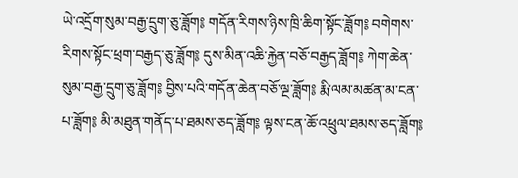ཡེ་འདྲོག་སུམ་བརྒྱ་དྲུག་ཅུ་ཟློག༔ གདོན་རིགས་ཉིས་ཁྲི་ཆིག་སྟོང་ཟློག༔ བགེགས་རིགས་སྟོང་ཕྲག་བརྒྱད་ཅུ་ཟློག༔ དུས་མིན་འཆི་རྐྱེན་བཅོ་བརྒྱད་ཟློག༔ ཀེག་ཆེན་སུམ་བརྒྱ་དྲུག་ཅུ་ཟློག༔ བྱིས་པའི་གདོན་ཆེན་བཅོ་ལྔ་ཟློག༔ རྨི་ལམ་མཚན་མ་ངན་པ་ཟློག༔ མི་མཐུན་གནོད་པ་ཐམས་ཅད་ཟློག༔ ལྟས་ངན་ཆོ་འཕྲུལ་ཐམས་ཅད་ཟློག༔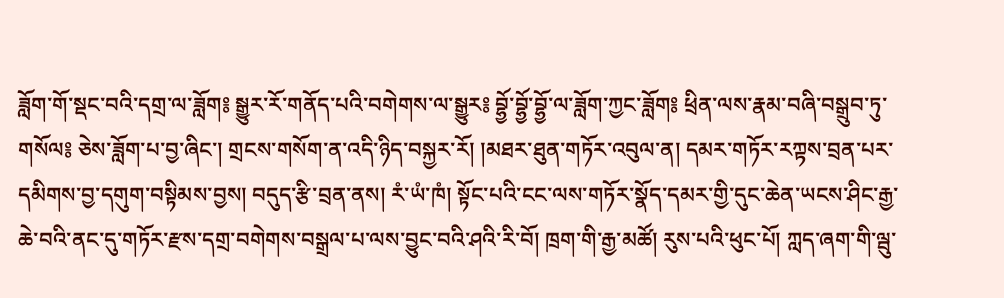ཟློག་གོ་སྡང་བའི་དགྲ་ལ་ཟློག༔ སྒྱུར་རོ་གནོད་པའི་བགེགས་ལ་སྒྱུར༔ བྷྱོ་བྷྱོ་བྷྱོ་ལ་ཟློག་ཀྱང་ཟློག༔ ཕྲིན་ལས་རྣམ་བཞི་བསྒྲུབ་ཏུ་གསོལ༔ ཅེས་ཟློག་པ་བྱ་ཞིང་། གྲངས་གསོག་ན་འདི་ཉིད་བསྐྱར་རོ། །མཐར་ཐུན་གཏོར་འབུལ་ན། དམར་གཏོར་རཀྟས་བྲན་པར་དམིགས་བྱ་དགུག་བསྟིམས་བྱས། བདུད་རྩི་བྲན་ནས། རཾ་ཡཾ་ཁཾ། སྟོང་པའི་ངང་ལས་གཏོར་སྣོད་དམར་གྱི་དུང་ཆེན་ཡངས་ཤིང་རྒྱ་ཆེ་བའི་ནང་དུ་གཏོར་རྫས་དགྲ་བགེགས་བསྒྲལ་པ་ལས་བྱུང་བའི་ཤའི་རི་བོ། ཁྲག་གི་རྒྱ་མཚོ། རུས་པའི་ཕུང་པོ། ཀླད་ཞག་གི་ལྦུ་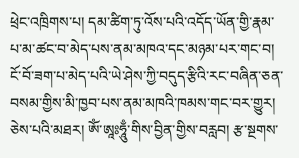ཕྲེང་འཁྲིགས་པ། དམ་ཚིག་ཏུ་འོས་པའི་འདོད་ཡོན་གྱི་རྣམ་པ་མ་ཚང་བ་མེད་པས་ནམ་མཁའ་དང་མཉམ་པར་གང་བ། ངོ་བོ་ཟག་པ་མེད་པའི་ཡེ་ཤེས་ཀྱི་བདུད་རྩིའི་རང་བཞིན་ཅན་བསམ་གྱིས་མི་ཁྱབ་པས་ནམ་མཁའི་ཁམས་གང་བར་གྱུར། ཅེས་པའི་མཐར། ཨོཾ་ཨཱཿཧཱུྃ་གིས་བྱིན་གྱིས་བརླབ། རྩ་སྔགས་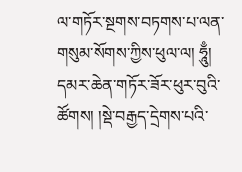ལ་གཏོར་སྔགས་བཏགས་པ་ལན་གསུམ་སོགས་ཀྱིས་ཕུལ་ལ། ཧཱུྃ། དམར་ཆེན་གཏོར་ཟོར་ཕུར་བུའི་ཚོགས། །སྡེ་བརྒྱད་དྲེགས་པའི་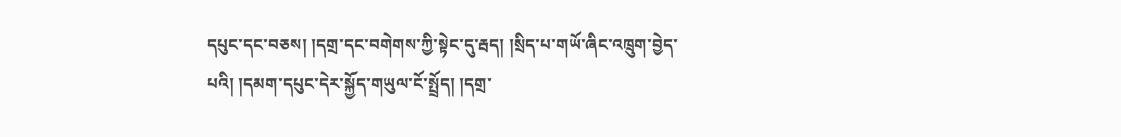དཔུང་དང་བཅས། །དགྲ་དང་བགེགས་ཀྱི་སྟེང་དུ་རྦད། །སྲིད་པ་གཡོ་ཞིང་འཁྲུག་བྱེད་པའི། །དམག་དཔུང་དེར་སྐྱོད་གཡུལ་ངོ་སྤྲོད། །དགྲ་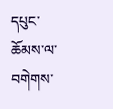དཔུང་ཆོམས་ལ་བགེགས་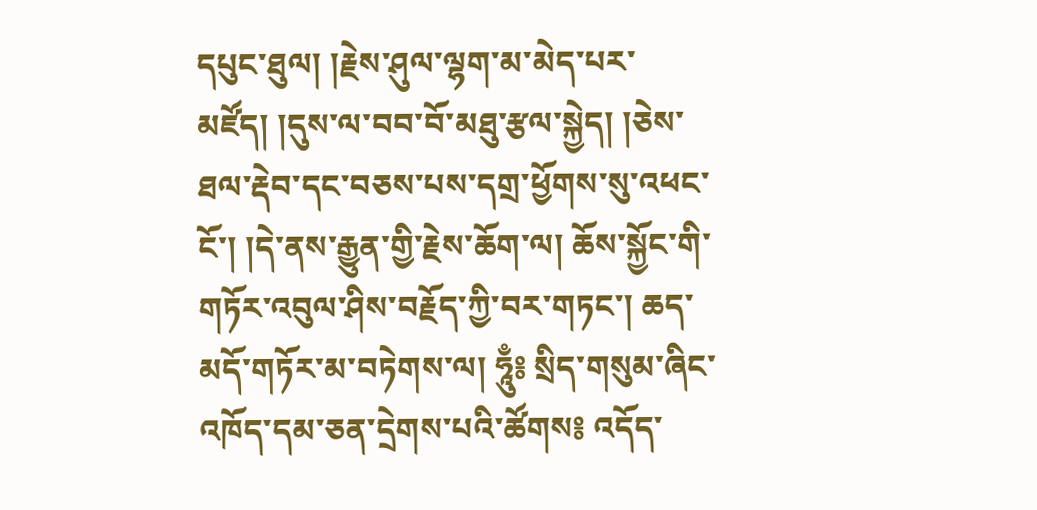དཔུང་ཐུལ། །རྗེས་ཤུལ་ལྷག་མ་མེད་པར་མཛོད། །དུས་ལ་བབ་བོ་མཐུ་རྩལ་སྐྱེད། །ཅེས་ཐལ་རྡེབ་དང་བཅས་པས་དགྲ་ཕྱོགས་སུ་འཕང་ངོ་། །དེ་ནས་རྒྱུན་གྱི་རྗེས་ཆོག་ལ། ཆོས་སྐྱོང་གི་གཏོར་འབུལ་ཤིས་བརྗོད་ཀྱི་བར་གཏང་། ཆད་མདོ་གཏོར་མ་བཏེགས་ལ། ཧཱུྃ༔ སྲིད་གསུམ་ཞིང་འཁོད་དམ་ཅན་དྲེགས་པའི་ཚོགས༔ འདོད་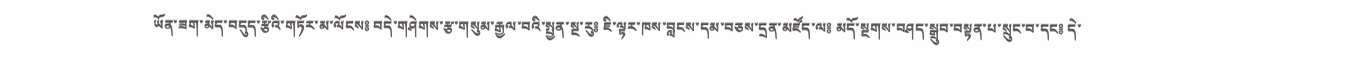ཡོན་ཟག་མེད་བདུད་རྩིའི་གཏོར་མ་ལོངས༔ བདེ་གཤེགས་རྩ་གསུམ་རྒྱལ་བའི་སྤྱན་སྔ་རུ༔ ཇི་ལྟར་ཁས་བླངས་དམ་བཅས་དྲན་མཛོད་ལ༔ མདོ་སྔགས་བཤད་སྒྲུབ་བསྟན་པ་སྲུང་བ་དང༔ དེ་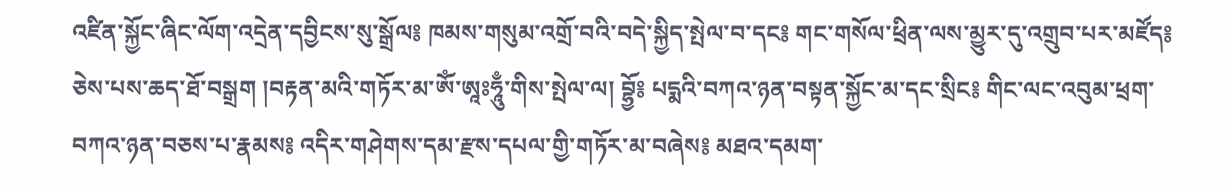འཛིན་སྐྱོང་ཞིང་ལོག་འདྲེན་དབྱིངས་སུ་སྒྲོལ༔ ཁམས་གསུམ་འགྲོ་བའི་བདེ་སྐྱིད་སྤེལ་བ་དང༔ གང་གསོལ་ཕྲིན་ལས་མྱུར་དུ་འགྲུབ་པར་མཛོད༔ ཅེས་པས་ཆད་ཐོ་བསྒྲག །བརྟན་མའི་གཏོར་མ་ཨོཾ་ཨཱཿཧཱུྃ་གིས་སྤེལ་ལ། བྷྱོ༔ པདྨའི་བཀའ་ཉན་བསྟན་སྐྱོང་མ་དང་སྲིང༔ གིང་ལང་འབུམ་ཕྲག་བཀའ་ཉན་བཅས་པ་རྣམས༔ འདིར་གཤེགས་དམ་རྫས་དཔལ་གྱི་གཏོར་མ་བཞེས༔ མཐའ་དམག་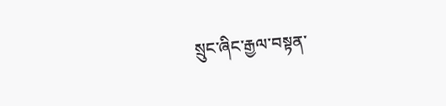སྲུང་ཞིང་རྒྱལ་བསྟན་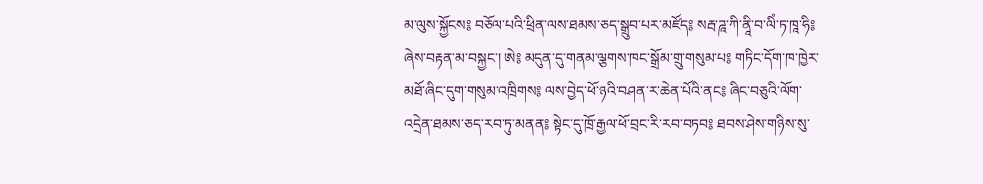མ་ལུས་སྐྱོངས༔ བཅོལ་པའི་ཕྲིན་ལས་ཐམས་ཅད་སྒྲུབ་པར་མཛོད༔ སརྦ་ཌཱ་ཀི་ནཱི་བ་ལིཾ་ཏ་ཁཱ་ཧི༔ ཞེས་བརྟན་མ་བསྐྱང་། ཨེ༔ མདུན་དུ་གནམ་ལྕགས་ཁང་སྒྲོམ་གྲུ་གསུམ་པ༔ གཏིང་དོག་ཁ་ཁྱེར་མཐོ་ཞིང་དུག་གསུམ་འཁྲིགས༔ ལས་བྱེད་ཕོ་ཉའི་བཤན་ར་ཆེན་པོའི་ནང༔ ཞིང་བཅུའི་ལོག་འདྲེན་ཐམས་ཅད་རབ་ཏུ་མནན༔ སྟེང་དུ་ཁྲོ་རྒྱལ་ཕོ་བྲང་རི་རབ་བཏབ༔ ཐབས་ཤེས་གཉིས་སུ་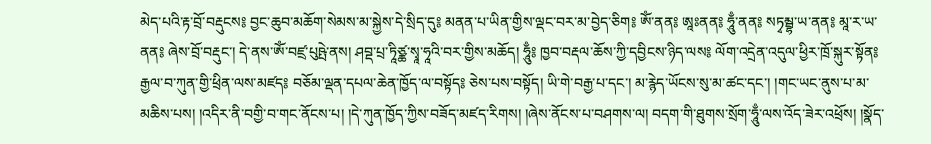མེད་པའི་རྟ་བྲོ་བརྡུངས༔ བྱང་ཆུབ་མཆོག་སེམས་མ་སྐྱེས་དེ་སྲིད་དུ༔ མནན་པ་ཡིན་གྱིས་ལྡང་བར་མ་བྱེད་ཅིག༔ ཨོཾ་ནན༔ ཨཱཿནན༔ ཧཱུྃ་ནན༔ སཏྭམྦྷ་ཡ་ནན༔ མཱ་ར་ཡ་ནན༔ ཞེས་བྲོ་བརྡུང་། དེ་ནས་ཨོཾ་བཛྲ་པུཥྤེ་ནས། ཤབྡ་པྲ་ཏཱིཙྪ་སྭཱ་ཧཱའི་བར་གྱིས་མཆོད། ཧཱུྃ༔ ཁྱབ་བརྡལ་ཆོས་ཀྱི་དབྱིངས་ཉིད་ལས༔ ལོག་འདྲེན་འདུལ་ཕྱིར་ཁྲོ་སྐུར་སྟོན༔ རྒྱལ་བ་ཀུན་གྱི་ཕྲིན་ལས་མཛད༔ བཅོམ་ལྡན་དཔལ་ཆེན་ཁྱོད་ལ་བསྟོད༔ ཅེས་པས་བསྟོད། ཡི་གེ་བརྒྱ་པ་དང་། མ་རྙེད་ཡོངས་སུ་མ་ཚང་དང་། །གང་ཡང་ནུས་པ་མ་མཆིས་པས། །འདིར་ནི་བགྱི་བ་གང་ནོངས་པ། །དེ་ཀུན་ཁྱོད་ཀྱིས་བཟོད་མཛད་རིགས། །ཞེས་ནོངས་པ་བཤགས་ལ། བདག་གི་ཐུགས་སྲོག་ཧཱུྃ་ལས་འོད་ཟེར་འཕྲོས། །སྣོད་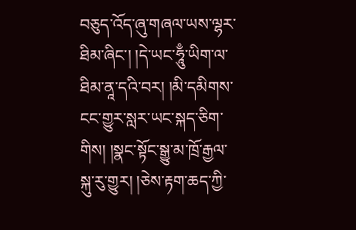བཅུད་འོད་ཞུ་གཞལ་ཡས་ལྷར་ཐིམ་ཞིང་། །དེ་ཡང་ཧཱུྃ་ཡིག་ལ་ཐིམ་ནཱ་དའི་བར། །མི་དམིགས་ངང་གྱུར་སླར་ཡང་སྐད་ཅིག་གིས། །སྣང་སྟོང་སྒྱུ་མ་ཁྲོ་རྒྱལ་སྐུ་རུ་གྱུར། །ཅེས་རྟག་ཆད་ཀྱི་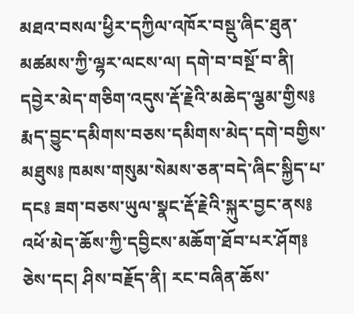མཐའ་བསལ་ཕྱིར་དཀྱིལ་འཁོར་བསྡུ་ཞིང་ཐུན་མཚམས་ཀྱི་ལྷར་ལངས་ལ། དགེ་བ་བསྔོ་བ་ནི། དབྱེར་མེད་གཅིག་འདུས་རྡོ་རྗེའི་མཆེད་ལྕམ་གྱིས༔ རྨད་བྱུང་དམིགས་བཅས་དམིགས་མེད་དགེ་བགྱིས་མཐུས༔ ཁམས་གསུམ་སེམས་ཅན་བདེ་ཞིང་སྐྱིད་པ་དང༔ ཟག་བཅས་ཡུལ་སྣང་རྡོ་རྗེའི་སྐུར་བྱང་ནས༔ འཕོ་མེད་ཆོས་ཀྱི་དབྱིངས་མཆོག་ཐོབ་པར་ཤོག༔ ཅེས་དང། ཤིས་བརྗོད་ནི། རང་བཞིན་ཆོས་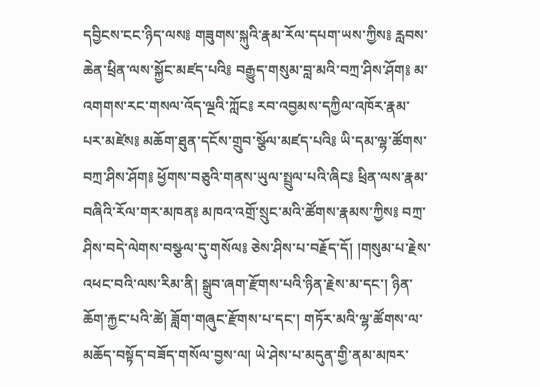དབྱིངས་ངང་ཉིད་ལས༔ གཟུགས་སྐུའི་རྣམ་རོལ་དཔག་ཡས་ཀྱིས༔ རླབས་ཆེན་ཕྲིན་ལས་སྐྱོང་མཛད་པའི༔ བརྒྱུད་གསུམ་བླ་མའི་བཀྲ་ཤིས་ཤོག༔ མ་འགགས་རང་གསལ་འོད་ལྔའི་ཀློང༔ རབ་འབྱམས་དཀྱིལ་འཁོར་རྣམ་པར་མཛེས༔ མཆོག་ཐུན་དངོས་གྲུབ་སྩོལ་མཛད་པའི༔ ཡི་དམ་ལྷ་ཚོགས་བཀྲ་ཤིས་ཤོག༔ ཕྱོགས་བཅུའི་གནས་ཡུལ་སྤྲུལ་པའི་ཞིང༔ ཕྲིན་ལས་རྣམ་བཞིའི་རོལ་གར་མཁན༔ མཁའ་འགྲོ་སྲུང་མའི་ཚོགས་རྣམས་ཀྱིས༔ བཀྲ་ཤིས་བདེ་ལེགས་བསྩལ་དུ་གསོལ༔ ཅེས་ཤིས་པ་བརྗོད་དོ། །གསུམ་པ་རྗེས་འཕང་བའི་ལས་རིམ་ནི། སྒྲུབ་ཞག་རྫོགས་པའི་ཉིན་རྗེས་མ་དང་། ཉིན་ཆོག་རྐྱང་པའི་ཚེ། ཟློག་གཞུང་རྫོགས་པ་དང་། གཏོར་མའི་ལྷ་ཚོགས་ལ་མཆོད་བསྟོད་བཟོད་གསོལ་བྱས་ལ། ཡེ་ཤེས་པ་མདུན་གྱི་ནམ་མཁར་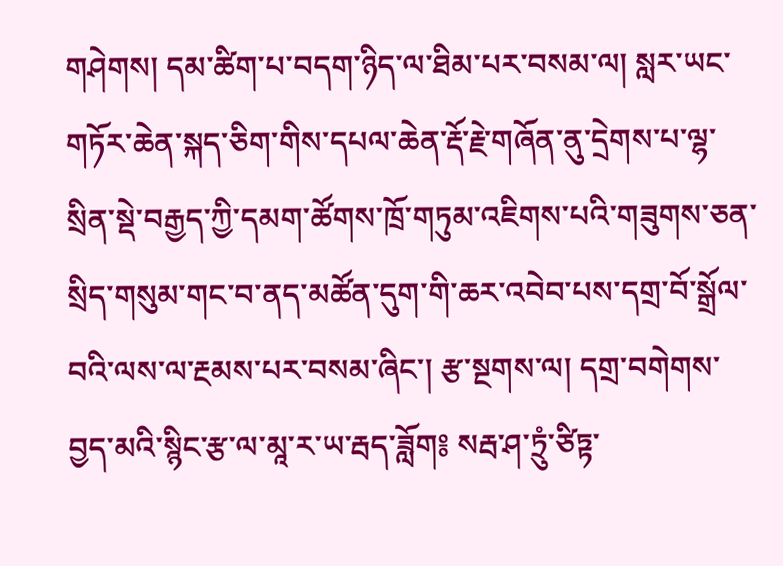གཤེགས། དམ་ཚིག་པ་བདག་ཉིད་ལ་ཐིམ་པར་བསམ་ལ། སླར་ཡང་གཏོར་ཆེན་སྐད་ཅིག་གིས་དཔལ་ཆེན་རྡོ་རྗེ་གཞོན་ནུ་དྲེགས་པ་ལྷ་སྲིན་སྡེ་བརྒྱད་ཀྱི་དམག་ཚོགས་ཁྲོ་གཏུམ་འཇིགས་པའི་གཟུགས་ཅན་སྲིད་གསུམ་གང་བ་ནད་མཚོན་དུག་གི་ཆར་འབེབ་པས་དགྲ་བོ་སྒྲོལ་བའི་ལས་ལ་རྔམས་པར་བསམ་ཞིང་། རྩ་སྔགས་ལ། དགྲ་བགེགས་བྱད་མའི་སྙིང་རྩ་ལ་མཱ་ར་ཡ་རྦད་ཟློག༔ སརྦ་ཤ་ཏྲུཾ་ཙིཏྟ་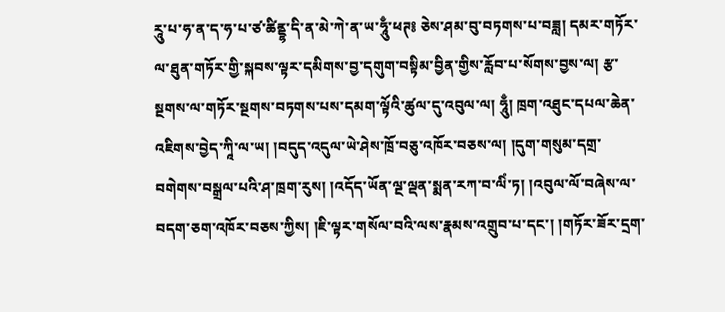རཱུ་པ་ཧ་ན་ད་ཧ་པ་ཙ་ཚིནྡྷ་དི་ན་མེ་ཀེ་ན་ཡ་ཧཱུྃ་ཕཊ༔ ཅེས་ཤམ་བུ་བཏགས་པ་བཟླ། དམར་གཏོར་ལ་ཐུན་གཏོར་གྱི་སྐབས་ལྟར་དམིགས་བྱ་དགུག་བསྟིམ་བྱིན་གྱིས་རློབ་པ་སོགས་བྱས་ལ། རྩ་སྔགས་ལ་གཏོར་སྔགས་བཏགས་པས་དམག་ལྟོའི་ཚུལ་དུ་འབུལ་ལ། ཧཱུྃ། ཁྲག་འཐུང་དཔལ་ཆེན་འཇིགས་བྱེད་ཀཱི་ལ་ཡ། །བདུད་འདུལ་ཡེ་ཤེས་ཁྲོ་བཅུ་འཁོར་བཅས་ལ། །དུག་གསུམ་དགྲ་བགེགས་བསྒྲལ་པའི་ཤ་ཁྲག་རུས། །འདོད་ཡོན་ལྔ་ལྡན་སྨན་རཀ་བ་ལིཾ་ཏ། །འབུལ་ལོ་བཞེས་ལ་བདག་ཅག་འཁོར་བཅས་ཀྱིས། །ཇི་ལྟར་གསོལ་བའི་ལས་རྣམས་འགྲུབ་པ་དང་། །གཏོར་ཟོར་དྲག་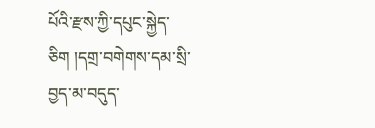པོའི་རྫས་ཀྱི་དཔུང་སྐྱེད་ཅིག །དགྲ་བགེགས་དམ་སྲི་བྱད་མ་བདུད་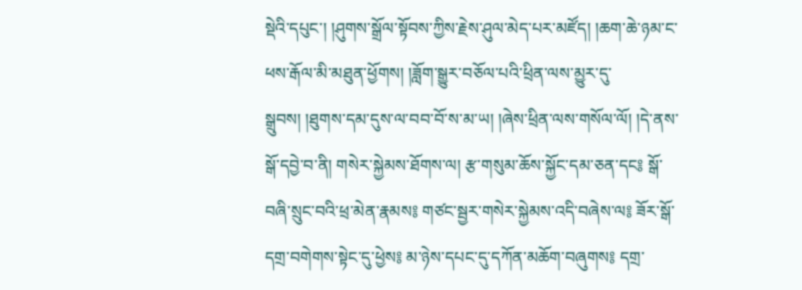སྡེའི་དཔུང་། །ཤུགས་སྒྲོལ་སྟོབས་ཀྱིས་རྗེས་ཤུལ་མེད་པར་མཛོད། །ཆག་ཆེ་ཉམ་ང་ཕས་རྒོལ་མི་མཐུན་ཕྱོགས། །ཟློག་སྒྱུར་བཅོལ་པའི་ཕྲིན་ལས་མྱུར་དུ་སྒྲུབས། །ཐུགས་དམ་དུས་ལ་བབ་བོ་ས་མ་ཡ། །ཞེས་ཕྲིན་ལས་གསོལ་ལོ། །དེ་ནས་སྒོ་དབྱེ་བ་ནི། གསེར་སྐྱེམས་ཐོགས་ལ། རྩ་གསུམ་ཆོས་སྐྱོང་དམ་ཅན་དང༔ སྒོ་བཞི་སྲུང་བའི་ཕྲ་མེན་རྣམས༔ གཙང་སྦྱར་གསེར་སྐྱེམས་འདི་བཞེས་ལ༔ ཟོར་སྒོ་དགྲ་བགེགས་སྟེང་དུ་ཕྱེས༔ མ་ཉེས་དཔང་དུ་དཀོན་མཆོག་བཞུགས༔ དགྲ་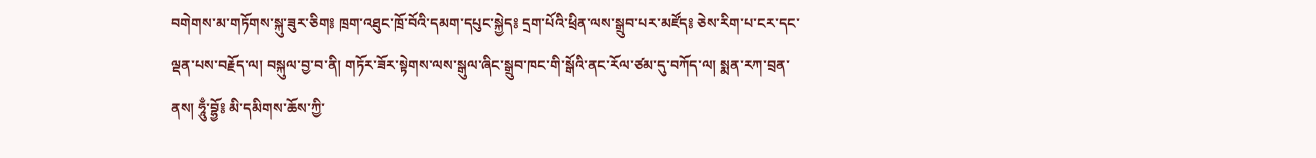བགེགས་མ་གཏོགས་སྐུ་ཟུར་ཅིག༔ ཁྲག་འཐུང་ཁྲོ་བོའི་དམག་དཔུང་སྐྱེད༔ དྲག་པོའི་ཕྲིན་ལས་སྒྲུབ་པར་མཛོད༔ ཅེས་རིག་པ་ངར་དང་ལྡན་པས་བརྗོད་ལ། བསྐུལ་བྱ་བ་ནི། གཏོར་ཟོར་སྟེགས་ལས་སྒུལ་ཞིང་སྒྲུབ་ཁང་གི་སྒོའི་ནང་རོལ་ཙམ་དུ་བཀོད་ལ། སྨན་རཀ་བྲན་ནས། ཧཱུྃ་བྷྱོ༔ མི་དམིགས་ཆོས་ཀྱི་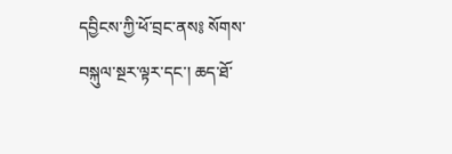དབྱིངས་ཀྱི་ཕོ་བྲང་ནས༔ སོགས་བསྐུལ་སྔར་ལྟར་དང་། ཆད་ཐོ་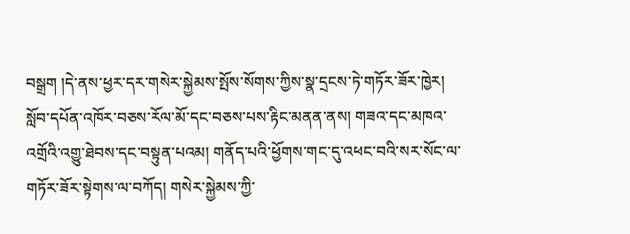བསྒྲག །དེ་ནས་ཕྱར་དར་གསེར་སྐྱེམས་སྤོས་སོགས་ཀྱིས་སྣ་དྲངས་ཏེ་གཏོར་ཟོར་ཁྱེར། སློབ་དཔོན་འཁོར་བཅས་རོལ་མོ་དང་བཅས་པས་རྟིང་མནན་ནས། གཟའ་དང་མཁའ་འགྲོའི་འགྱུ་ཐེབས་དང་བསྟུན་པའམ། གནོད་པའི་ཕྱོགས་གང་དུ་འཕང་བའི་སར་སོང་ལ་གཏོར་ཟོར་སྟེགས་ལ་བཀོད། གསེར་སྐྱེམས་ཀྱི་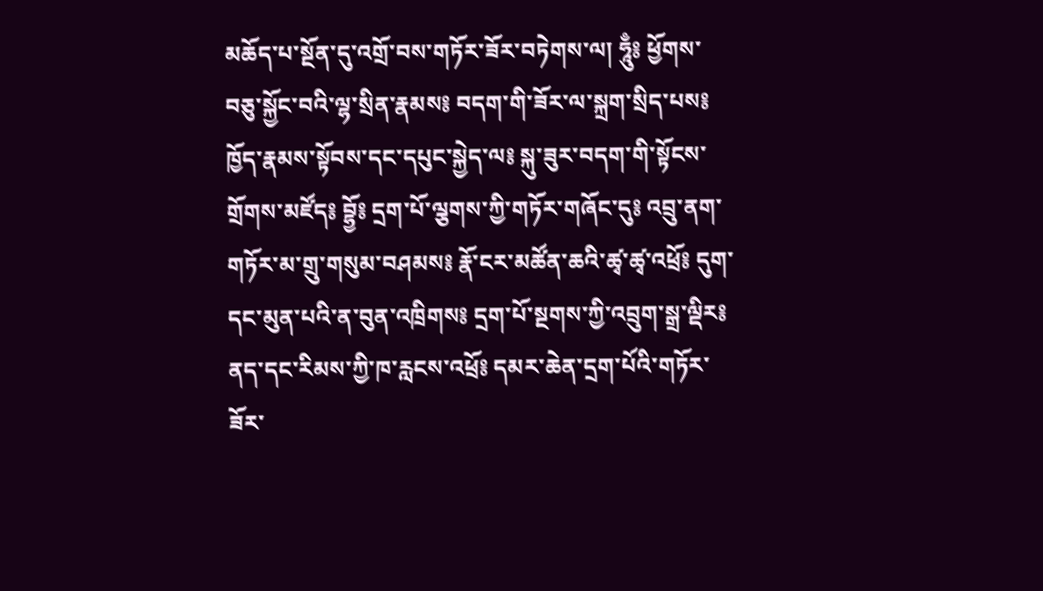མཆོད་པ་སྔོན་དུ་འགྲོ་བས་གཏོར་ཟོར་བཏེགས་ལ། ཧཱུྃ༔ ཕྱོགས་བཅུ་སྐྱོང་བའི་ལྷ་སྲིན་རྣམས༔ བདག་གི་ཟོར་ལ་སྐྲག་སྲིད་པས༔ ཁྱོད་རྣམས་སྟོབས་དང་དཔུང་སྐྱེད་ལ༔ སྐུ་ཟུར་བདག་གི་སྟོངས་གྲོགས་མཛོད༔ བྷྱོ༔ དྲག་པོ་ལྕགས་ཀྱི་གཏོར་གཞོང་དུ༔ འབྲུ་ནག་གཏོར་མ་གྲུ་གསུམ་བཤམས༔ རྣོ་ངར་མཚོན་ཆའི་ཚྭ་ཚྭ་འཕྲོ༔ དུག་དང་མུན་པའི་ན་བུན་འཁྲིགས༔ དྲག་པོ་སྔགས་ཀྱི་འབྲུག་སྒྲ་ལྡིར༔ ནད་དང་རིམས་ཀྱི་ཁ་རླངས་འཕྲོ༔ དམར་ཆེན་དྲག་པོའི་གཏོར་ཟོར་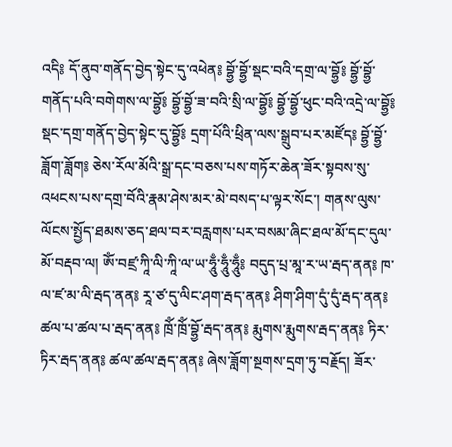འདི༔ དོ་ནུབ་གནོད་བྱེད་སྟེང་དུ་འཕེན༔ བྷྱོ་བྷྱོ་སྡང་བའི་དགྲ་ལ་བྷྱོ༔ བྷྱོ་བྷྱོ་གནོད་པའི་བགེགས་ལ་བྷྱོ༔ བྷྱོ་བྷྱོ་ཟ་བའི་སྲི་ལ་བྷྱོ༔ བྷྱོ་བྷྱོ་ཕུང་བའི་འདྲེ་ལ་བྷྱོ༔ སྡང་དགྲ་གནོད་བྱེད་སྟེང་དུ་བྷྱོ༔ དྲག་པོའི་ཕྲིན་ལས་སྒྲུབ་པར་མཛོད༔ བྷྱོ་བྷྱོ་ཟློག་ཟློག༔ ཅེས་རོལ་མོའི་སྒྲ་དང་བཅས་པས་གཏོར་ཆེན་ཟོར་སྟབས་སུ་འཕངས་པས་དགྲ་བོའི་རྣམ་ཤེས་མར་མེ་བསད་པ་ལྟར་སོང་། གནས་ལུས་ལོངས་སྤྱོད་ཐམས་ཅད་ཐལ་བར་བརླགས་པར་བསམ་ཞིང་ཐལ་མོ་དང་དུལ་མོ་བརྡབ་ལ། ཨོཾ་བཛྲ་ཀཱི་ལི་ཀཱི་ལ་ཡ་ཧཱུྃ་ཧཱུྃ་ཧཱུྃ༔ བདུད་པྲ་མཱ་ར་ཡ་རྦད་ནན༔ ཁ་ལ་ཛ་མ་ལི་རྦད་ནན༔ རཱ་ཙ་དུ་ལིང་ཤག་རྦད་ནན༔ ཤིག་ཤིག་དུཾ་དུཾ་རྦད་ནན༔ ཚལ་པ་ཚལ་པ་རྦད་ནན༔ ཁྲོཾ་ཁྲོཾ་བྷྱོ་རྦད་ནན༔ རྨུགས་རྨུགས་རྦད་ནན༔ ཏིར་ཏིར་རྦད་ནན༔ ཚལ་ཚལ་རྦད་ནན༔ ཞེས་ཟློག་སྔགས་དྲག་ཏུ་བརྗོད། ཟོར་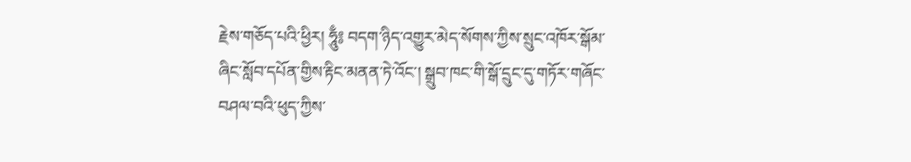རྗེས་གཅོད་པའི་ཕྱིར། ཧཱུྃ༔ བདག་ཉིད་འགྱུར་མེད་སོགས་ཀྱིས་སྲུང་འཁོར་སྒོམ་ཞིང་སློབ་དཔོན་གྱིས་རྟིང་མནན་ཏེ་འོང་། སྒྲུབ་ཁང་གི་སྒོ་དྲུང་དུ་གཏོར་གཞོང་བཤལ་བའི་ཕུད་ཀྱིས་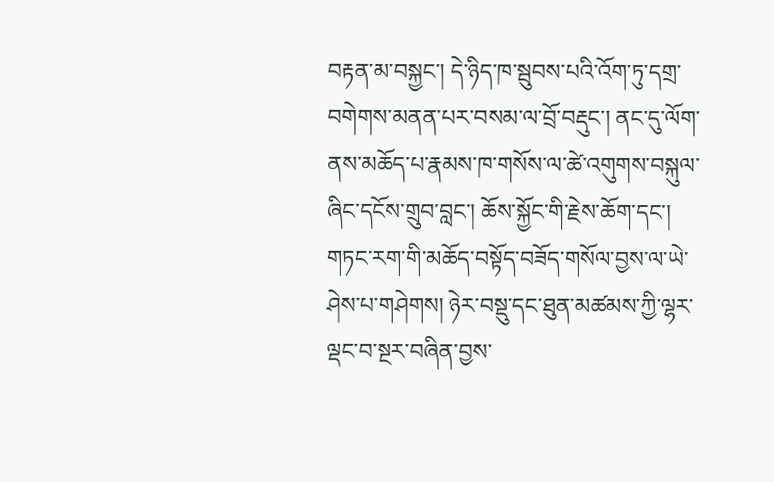བརྟན་མ་བསྐྱང་། དེ་ཉིད་ཁ་སྦུབས་པའི་འོག་ཏུ་དགྲ་བགེགས་མནན་པར་བསམ་ལ་བྲོ་བརྡུང་། ནང་དུ་ལོག་ནས་མཆོད་པ་རྣམས་ཁ་གསོས་ལ་ཚེ་འགུགས་བསྐུལ་ཞིང་དངོས་གྲུབ་བླང་། ཆོས་སྐྱོང་གི་རྗེས་ཆོག་དང་། གཏང་རག་གི་མཆོད་བསྟོད་བཟོད་གསོལ་བྱས་ལ་ཡེ་ཤེས་པ་གཤེགས། ཉེར་བསྡུ་དང་ཐུན་མཚམས་ཀྱི་ལྷར་ལྡང་བ་སྔར་བཞིན་བྱས་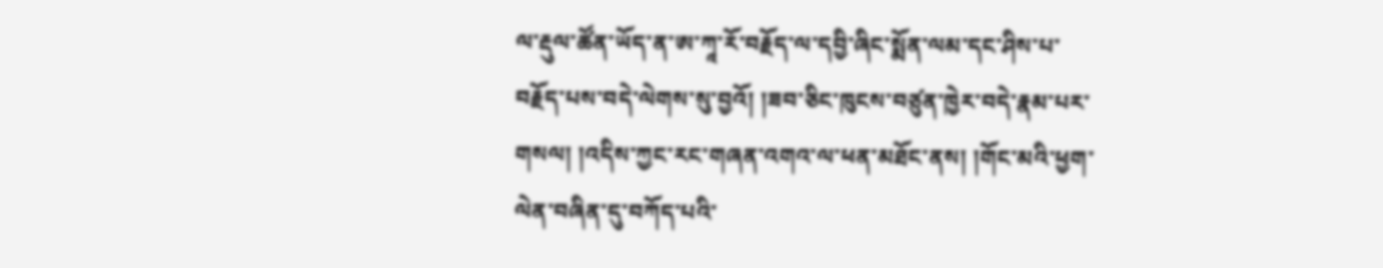ལ་རྡུལ་ཚོན་ཡོད་ན་ཨ་ཀཱ་རོ་བརྗོད་ལ་དབྱི་ཞིང་སྨོན་ལམ་དང་ཤིས་པ་བརྗོད་པས་བདེ་ལེགས་སུ་བྱའོ། །ཟབ་ཅིང་ཁུངས་བཙུན་ཁྱེར་བདེ་རྣམ་པར་གསལ། །འདིས་ཀྱང་རང་གཞན་འགའ་ལ་ཕན་མཐོང་ནས། །གོང་མའི་ཕྱག་ལེན་བཞིན་དུ་བཀོད་པའི་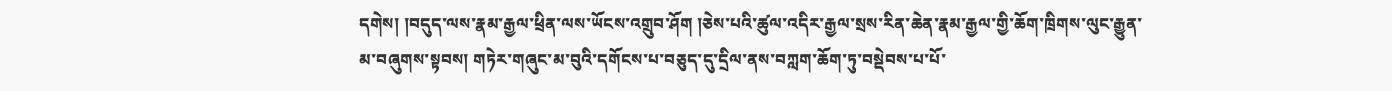དགེས། །བདུད་ལས་རྣམ་རྒྱལ་ཕྲིན་ལས་ཡོངས་འགྲུབ་ཤོག །ཅེས་པའི་ཚུལ་འདིར་རྒྱལ་སྲས་རིན་ཆེན་རྣམ་རྒྱལ་གྱི་ཆོག་ཁྲིགས་ལུང་རྒྱུན་མ་བཞུགས་སྟབས། གཏེར་གཞུང་མ་བུའི་དགོངས་པ་བཅུད་དུ་དྲིལ་ནས་བཀླག་ཆོག་ཏུ་བསྡེབས་པ་པོ་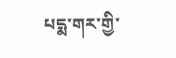པདྨ་གར་གྱི་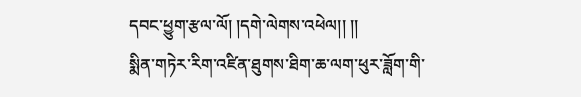དབང་ཕྱུག་རྩལ་ལོ། །དགེ་ལེགས་འཕེལ།། །།
སྨིན་གཏེར་རིག་འཛིན་ཐུགས་ཐིག་ཆ་ལག་ཕུར་ཟློག་གི་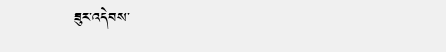ཟུར་འདེབས་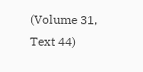(Volume 31, Text 44)